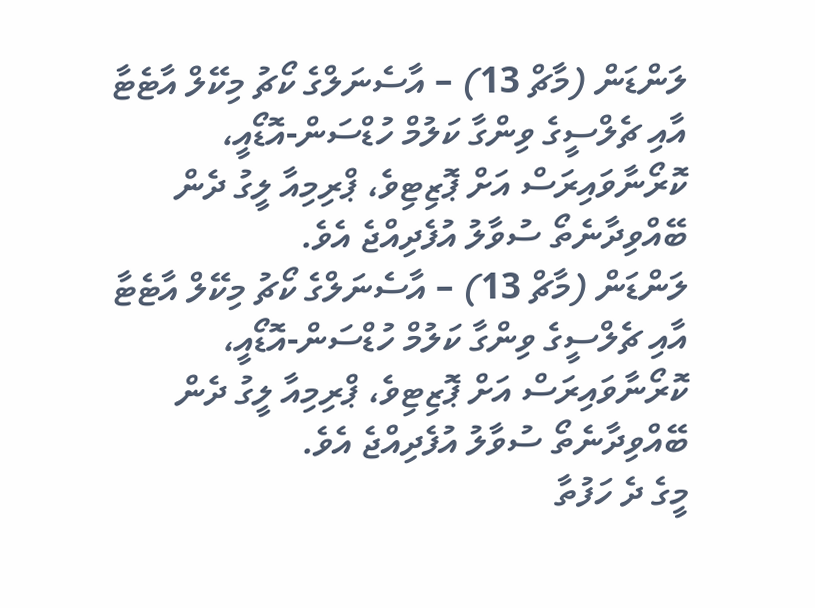ލަންޑަން (މާޗް 13) – އާސެނަލްގެ ކޯޗު މިކޭލް އާޓެޓާ އާއި ޗެލްސީގެ ވިންގާ ކަލުމް ހުޑްސަން-އޮޑޯއީ، ކޮރޯނާވައިރަސް އަށް ޕޮޒިޓިވެ، ޕްރިމިއާ ލީގު ދެން ބޭއްވިދާނެތޯ ސުވާލު އުފެދިއްޖެ އެވެ.
ލަންޑަން (މާޗް 13) – އާސެނަލްގެ ކޯޗު މިކޭލް އާޓެޓާ އާއި ޗެލްސީގެ ވިންގާ ކަލުމް ހުޑްސަން-އޮޑޯއީ، ކޮރޯނާވައިރަސް އަށް ޕޮޒިޓިވެ، ޕްރިމިއާ ލީގު ދެން ބޭއްވިދާނެތޯ ސުވާލު އުފެދިއްޖެ އެވެ.
މީގެ ދެ ހަފުތާ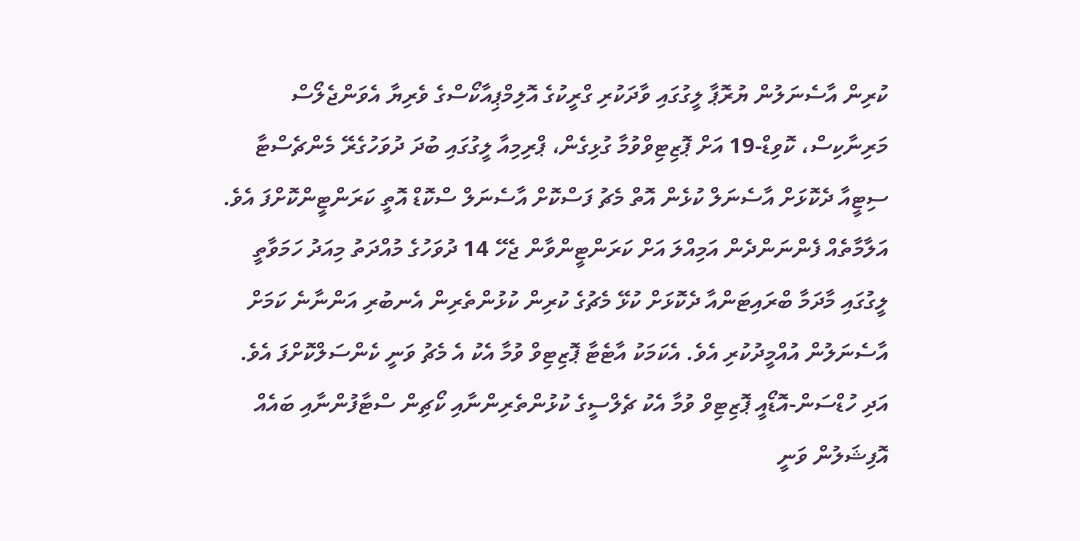ކުރިން އާސެނަލުން ޔުރޮޕާ ލީގުގައި ވާދަކުރި ގްރީކުގެ އޮލިމްޕިއާކޯސްގެ ވެރިޔާ އެވަންޖެލޯސް މަރިނާކިސް، ކޮވިޑް-19 އަށް ޕޮޒިޓިވްވުމާ ގުޅިގެން، ޕްރިމިއާ ލީގުގައި ބުދަ ދުވަހުގެރޭ މެންޗެސްޓާ ސިޓީއާ ދެކޮޅަށް އާސެނަލް ކުޅެން އޮތް މެޗު ފަސްކޮށް އާސެނަލް ސްކޮޑް އޮތީ ކަރަންޓީންކޮށްފަ އެވެ.
އަލާމާތެއް ފެންނަންދެން އަމިއްލަ އަށް ކަރަންޓީންވާން ޖެހޭ 14 ދުވަހުގެ މުއްދަތު މިއަދު ހަމަވާތީ ލީގުގައި މާދަމާ ބްރައިޓަންއާ ދެކޮޅަށް ކުޅޭ މެޗުގެ ކުރިން ކުޅުންތެރިން އެނބުރި އަންނާނެ ކަމަށް އާސެނަލުން އުއްމީދުކުރި އެވެ. އެކަމަކު އާޓެޓާ ޕޮޒިޓިވް ވުމާ އެކު އެ މެޗު ވަނީ ކެންސަލްކޮށްފަ އެވެ.
އަދި ހުޑްސަން-އޮޑޯއީ ޕޮޒިޓިވް ވުމާ އެކު ޗެލްސީގެ ކުޅުންތެރިންނާއި ކޯޗިން ސްޓާފުންނާއި ބައެއް އޮފިޝަލުން ވަނީ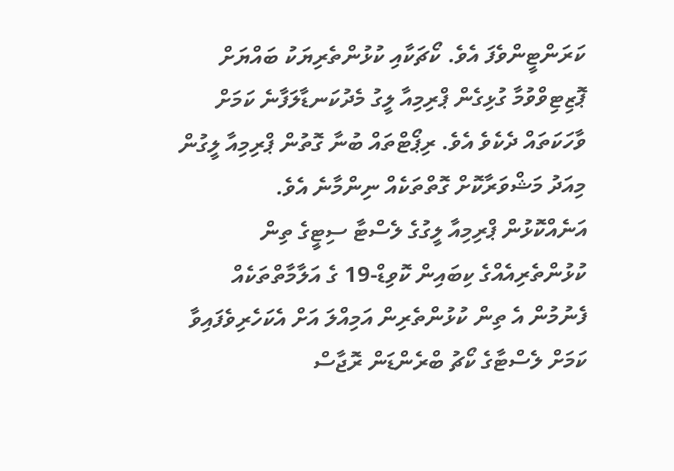ކަރަންޓީންވެފަ އެވެ. ކޯޗަކާއި ކުޅުންތެރިޔަކު ބައްޔަށް ޕޮޒިޓިވްވުމާ ގުޅިގެން ޕްރިމިއާ ލީގު މެދުކަނޑާލަފާނެ ކަމަށް ވާހަކަތައް ދެކެވެ އެވެ. ރިޕޯޓްތައް ބުނާ ގޮތުން ޕްރިމިއާ ލީގުން މިއަދު މަޝްވަރާކޮށް ގޮތްތަކެއް ނިންމާނެ އެވެ.
އަނެއްކޮޅުން ޕްރިމިއާ ލީގުގެ ލެސްޓާ ސިޓީގެ ތިން ކުޅުންތެރިއެއްގެ ކިބައިން ކޮވިޑް-19 ގެ އަލާމާތްތަކެއް ފެނުމުން އެ ތިން ކުޅުންތެރިން އަމިއްލަ އަށް އެކަހެރިވެފައިވާ ކަމަށް ލެސްޓާގެ ކޯޗު ބްރެންޑަން ރޮޖާސް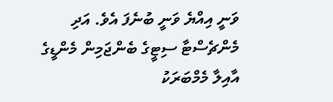ވަނީ އިއްޔެ ވަނީ ބުނެފަ އެވެ. އަދި މެންޗެސްޓާ ސިޓީގެ ބެންޖަމިން މެންޑީގެ އާއިލާ މެމްބަރަކު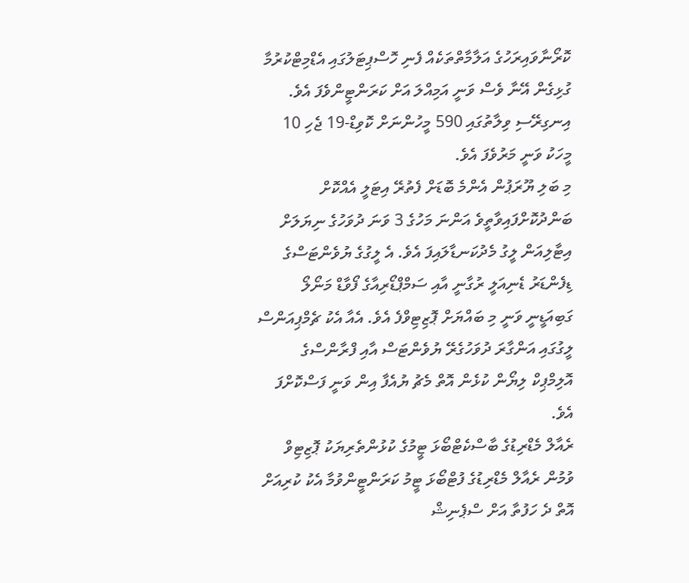ކޮރޯނާވައިރަހުގެ އަލާމާތްތަކެއް ފެނި ހޮސްޕިޓަލުގައި އެޑްމިޓްކުރުމާ ގުޅިގެން އޭނާ ވެސް ވަނީ އަމިއްލަ އަށް ކަރަންޓީންވެފަ އެވެ.
އިނގިރޭސި ވިލާތުގައި 590 މީހުންނަށް ކޮވިޑް-19 ޖެހި 10 މީހަކު ވަނީ މަރުވެފަ އެވެ.
މި ބަލި ޔޫރަޕުން އެންމެ ބޮޑަށް ފެތުރޭ އިޓަލީ އެއްކޮށް ބަންދުކޮށްފައިވާތީވެ އަންނަ މަހުގެ 3 ވަނަ ދުވަހުގެ ނިޔަލަށް އިޓާލިއަން ލީގު މެދުކަނޑާލައިފަ އެވެ. އެ ލީގުގެ ޔުވެންޓަސްގެ ޑިފެންޑަރު ޑެނިއަލީ ރުގާނީ އާއި ސަމްޕްޑޯރިއާގެ ފޯވާޑް މަނޯލޯ ގަބިއަޑީނީ ވަނީ މި ބައްޔަށް ޕޮޒިޓިވްފެ އެވެ. އެއާ އެކު ޗެމްޕިއަންސް ލީގުގައި އަންގާރަ ދުވަހުގެރޭ ޔުވެންޓަސް އާއި ފްރާންސްގެ އޮލިމްޕިކް ލިޔޯން ކުޅެން އޮތް މެޗު ޔުއެފާ އިން ވަނީ ފަސްކޮށްފަ އެވެ.
ރެއާލް މެޑްރިޑުގެ ބާސްކެޓްބޯޅަ ޓީމުގެ ކުޅުންތެރިޔަކު ޕޮޒިޓިވް ވުމުން ރެއާލް މެޑްރިޑުގެ ފުޓްބޯޅަ ޓީމު ކަރަންޓީންވުމާ އެކު ކުރިއަށް އޮތް ދެ ހަފުތާ އަށް ސްޕެނިޝް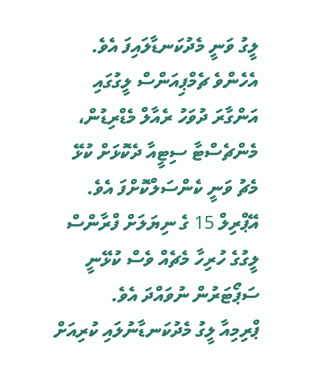ލީގު ވަނީ މެދުކަނޑާލައިފަ އެވެ. އެހެންވެ ޗެމްޕިއަންސް ލީގުގައި އަންގާރަ ދުވަހު ރެއާލް މެޑްރިޑުން، މެންޗެސްޓާ ސިޓީއާ ދެކޮޅަށް ކުޅޭ މެޗު ވަނީ ކެންސަލްކޮށްފަ އެވެ.
އޭޕްރިލް 15 ގެ ނިޔަލަށް ފްރާންސް ލީގުގެ ހުރިހާ މެޗެއް ވެސް ކުޅޭނީ ސަޕޯޓަރުން ނުވައްދަ އެވެ.
ޕްރިމިއާ ލީގު މެދުކަނޑާނުލައި ކުރިއަށް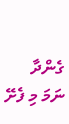ގެންދާ ނަމަ މި ފެށޭ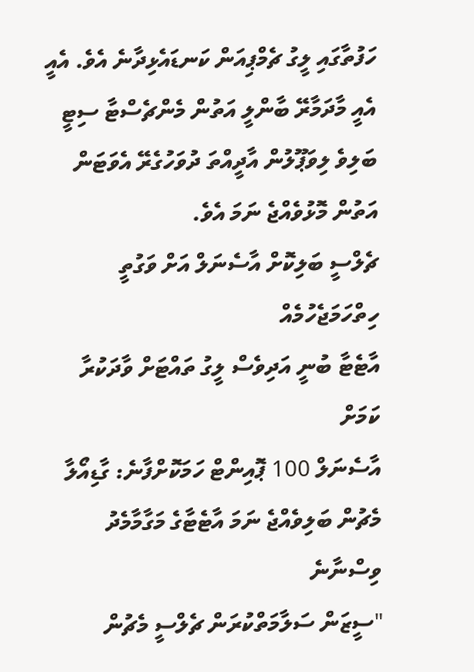ހަފުތާގައި ލީގު ޗެމްޕިއަން ކަނޑައެޅިދާނެ އެވެ. އެއީ އެއީ މާދަމާރޭ ބާންލީ އަތުން މެންޗެސްޓާ ސިޓީ ބަލިވެ ލިވަޕޫލުން އާދީއްތަ ދުވަހުގެރޭ އެވަޓަން އަތުން މޮޅުވެއްޖެ ނަމަ އެވެ.
ޗެލްސީ ބަލިކޮށް އާސެނަލް އަށް ވަގުތީ ހިތްހަމަޖެހުމެއް
އާޓެޓާ ބުނީ އަދިވެސް ލީގު ތައްޓަށް ވާދަކުރާ ކަމަށް
އާސެނަލް 100 ޕޮއިންޓް ހަމަކޮށްފާނެ: ގާޑިއޯލާ
މެޗުން ބަލިވެއްޖެ ނަމަ އާޓެޓާގެ މަގާމާމެދު ވިސްނާނެ
"ސީޒަން ސަލާމަތްކުރަން ޗެލްސީ މެޗުން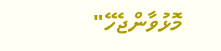މޮޅުވާންޖެހޭ"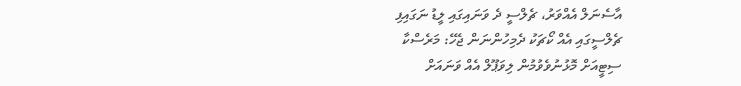އާސެނަލް އެއްވަރު، ޗެލްސީ ދެ ވަނައިގައި ލީޑު ނަގައިފި
ޗެލްސީގައި އެއް ކޯޗަކު ދެމިހުންނަން ޖެހޭ: މަރެސްކާ
ސިޓީއަށް މޮޅުނުވެވުމުން ލިވަޕޫލް އެއް ވަނައަށް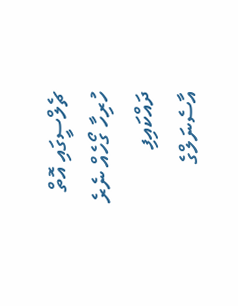ޗެލްސީގައި އޮތް ހުރިހާ ގޯހެއް ނެރެ ދައްކައިފި
އާސެނަލްގެ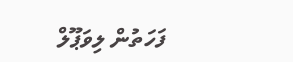ފަހަތުން ލިވަޕޫލް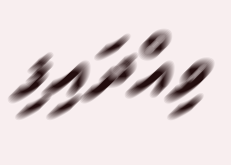ވިއްދައިފި